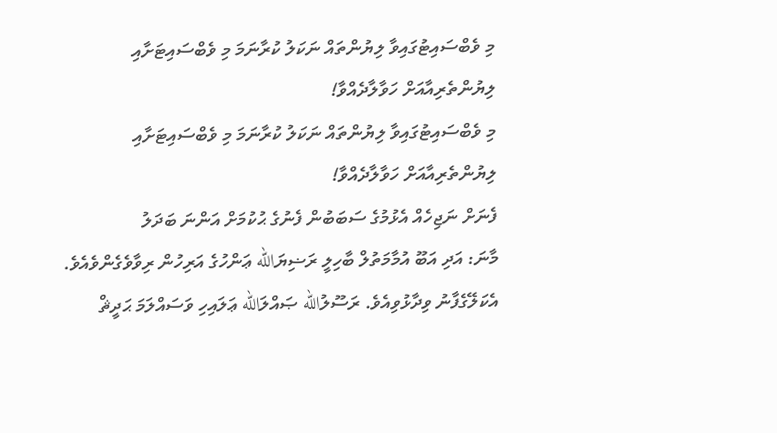މި ވެބްސައިޓުގައިވާ ލިޔުންތައް ނަކަލު ކުރާނަމަ މި ވެބްސައިޓަށާއި ލިޔުންތެރިއާއަށް ހަވާލާދެއްވާ!
މި ވެބްސައިޓުގައިވާ ލިޔުންތައް ނަކަލު ކުރާނަމަ މި ވެބްސައިޓަށާއި ލިޔުންތެރިއާއަށް ހަވާލާދެއްވާ!
ފެނަށް ނަޖިހެއް އެޅުމުގެ ސަބަބުން ފެނުގެ ޙުކުމަށް އަންނަ ބަދަލު
މާނަ: އަދި އަބޫ އުމާމަތުލް ބާހިލީ ރަޟިޔަالله ޢަންހުގެ އަރިހުން ރިވާވެގެންވެއެވެ. އެކަލޭގެފާނު ވިދާޅުވިއެވެ. ރަސޫލުالله ޞައްލަالله ޢަލައިހި ވަސައްލަމަ ޙަދީޘް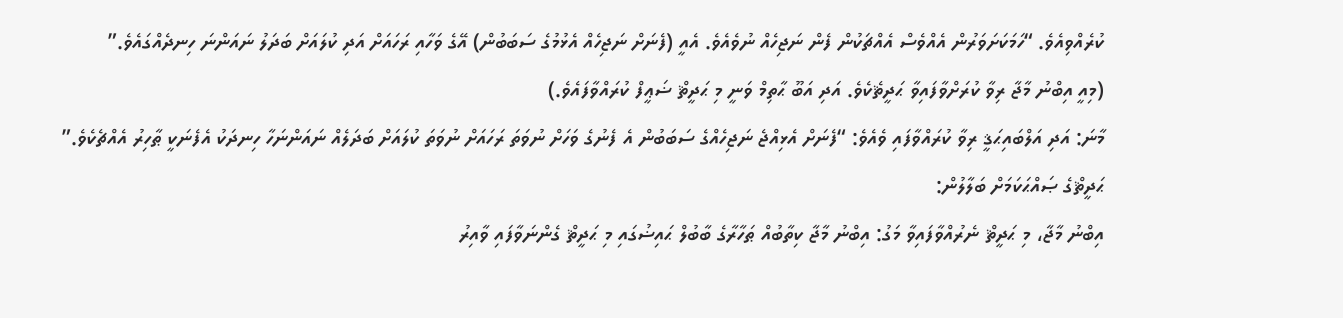ކުރެއްވިއެވެ. “ހަމަކަށަވަރުން އެއްވެސް އެއްޗަކުން ފެން ނަޖިހެއް ނުވެއެވެ. އެއީ (ފެނަށް ނަޖިހެއް އެޅުމުގެ ސަބަބުން) އޭގެ ވަހާއި ރަހައަށް އަދި ކުލައަށް ބަދަލު ނައަންނަ ހިނދެއްގައެވެ.”
(މިއީ އިބްނު މާޖާ ރިވާ ކުރަށްވާފައިވާ ޙަދީޘެކެވެ. އަދި އަބޫ ޙާތިމް ވަނީ މި ޙަދީޘް ޟަޢީފް ކުރައްވާފައެވެ.)
މާނަ: އަދި އަލްބައިޙަޤީ ރިވާ ކުރައްވާފައި ވެއެވެ: “ފެނަށް އެޅިއްޖެ ނަޖިހެއްގެ ސަބަބުން އެ ފެނުގެ ވަހަށް ނުވަތަ ރަހައަށް ނުވަތަ ކުލައަށް ބަދަލެއް ނައަންނަހާ ހިނދަކު އެފެނަކީ ޠާހިރު އެއްޗެކެވެ.”
ޙަދީޘްގެ ޞައްޙަކަމަށް ބަލާލުން:
އިބްނު މާޖާ، މި ޙަދީޘް ނެރުއްވާފައިވާ މަގު: އިބްނު މާޖާ ކިތާބުއް ޠަހާރާގެ ބާބުލް ޙައިޟުގައި މި ޙަދީޘް ގެންނަވާފައި ވާއިރު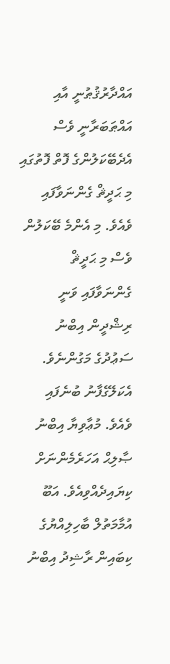އައްދާރުޤުޠުނީ އާއި އައްޠަބަރާނީ ވެސް އެދެބޭކަލުންގެ ފޮތް ފޮތުގައި މި ޙަދީޘް ގެންނަވާފައި ވެއެވެ. މި އެންމެ ބޭކަލުން ވެސް މި ޙަދީޘް ގެންނަވާފައި ވަނީ ރިޝްދީން އިބްނު ސަޢުދުގެ މަގުންނެވެ. އެކަލޭގެފާނު ބުނެފައި ވެއެވެ. މުޢާވިޔާ އިބްނު ޞާލިޙް އަހަރެމެންނަށް ކިޔައިދެއްވިއެވެ. އަބޫ އުމާމަތުލް ބާހިލިއްޔުގެ ކިބައިން ރާޝިދު އިބްނު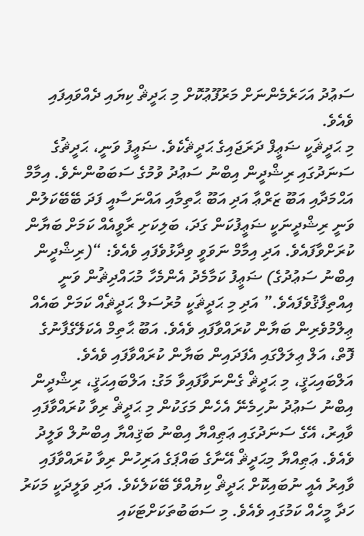ސަޢުދު އަހަރެމެންނަށް މަރުފޫޢުކޮށް މި ޙަދީޘް ކިޔައި ދެއްވައިފައި ވެއެވެ.
މި ޙަދީޘަކީ ޟަޢީފް ދަރަޖައިގެ ޙަދީޘެކެވެ. ޟަޢީފު ވަނީ، ޙަދީޘުގެ ސަނަދުގައި ރިޝްދީން އިބްނު ސަޢުދު ވުމުގެ ސަބަބުންނެވެ. އިމާމް އަޙްމަދާއި އަބޫ ޒަރްޢާ އަދި އަބޫ ޙާތިމާއި އައްނަސާއީ ފަދަ ބޭބޭކަލުން ވަނީ ރިޝްދީނަކީ ޟަޢީފުކަން ގަދަ، ބަލިކަށި ރާވީއެއް ކަމަށް ބަޔާން ކުރަށްވާފައެވެ. އަދި އިމާމް ނަވަވީ ވިދާޅުވެފައި ވެއެވެ: “(ރިޝްދީން އިބްނު ސަޢުދުގެ) ޟަޢީފު ކަމާމެދު އެންމެހާ މުޙައްދިޘުން ވަނީ އިއްތިފާޤުވެފައެވެ.” އަދި މި ޙަދީޘަކީ މުރުސަލް ޙަދީޘެއް ކަމަށް ބައެއް ޢިލްމުވެރިން ބަޔާން ކުރައްވާފައި ވެއެވެ. އަބޫ ޙާތިމް އެކަލޭގެފާނުގެ ފޮތް، އަލް ޢިލަލްގައި އެފަދައިން ބަޔާން ކުރައްވާފައި ވެއެވެ.
އަލްބައިޙަޤީ، މި ޙަދީޘް ގެންނަވާފައިވާ މަގު: އަލްބައިޙަޤީ، ރިޝްދީން އިބްނު ސަޢުދު ނުހިމެނޭ އެހެން މަގަކުން މި ޙަދީޘް ރިވާ ކުރައްވާފައި ވާއިރު، އޭގެ ސަނަދުގައި ޢަޠިއްޔާ އިބްނު ބަޤިއްޔާ އިބްނުލް ވަލީދު ވެއެވެ. ޢަޠިއްޔާ މިޙަދީޘް އޭނާގެ ބައްޕަގެ އަރިހުން ރިވާ ކުރައްވާފައި ވާއިރު އެއީ ނުބައިކޮށް ޙަދީޘް ކިޔުއްވޭ ބޭކަލެކެވެ. އަދި ވަލީދަކީ މަކަރު ހަދާ މީހެއް ކަމުގައި ވެއެވެ. މި ސަބަބުތަކަށްޓަކައި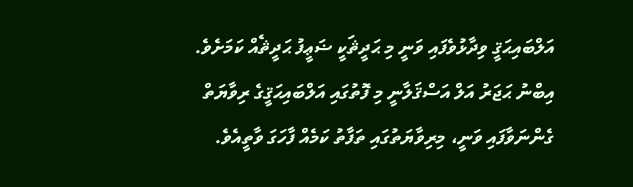އަލްބައިޙަޤީ ވިދާޅުވެފައި ވަނީ މި ޙަދީޘަކީ ޟަޢީފު ޙަދީޘެއް ކަމަށެވެ.
އިބްނު ޙަޖަރު އަލް އަސްޤަލާނީ މި ފޮތުގައި އަލްބައިޙަޤީގެ ރިވާޔަތް ގެންނަވާފައި ވަނީ، މިރިވާޔަތުގައި ތަފާތު ކަމެއް ފާހަގަ ވާތީއެވެ.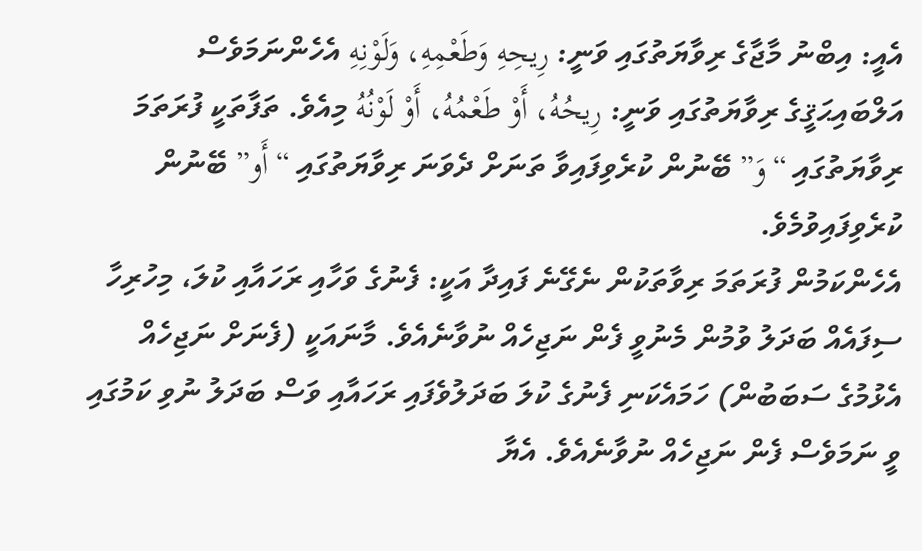އެއީ: އިބްނު މާޖާގެ ރިވާޔަތުގައި ވަނީ: رِيحِهِ وَطَعْمِهِ، وَلَوْنِهِ އެހެންނަމަވެސް އަލްބައިޙަޤީގެ ރިވާޔަތުގައި ވަނީ: رِيحُهُ، أَوْ طَعْمُهُ، أَوْ لَوْنُهُ މިއެވެ. ތަފާތަކީ ފުރަތަމަ ރިވާޔަތުގައި “وَ” ބޭނުން ކުރެވިފައިވާ ތަނަށް ދެވަނަ ރިވާޔަތުގައި “أَو” ބޭނުން ކުރެވިފައިވުމެވެ.
އެހެންކަމުން ފުރަތަމަ ރިވާތަކުން ނެގޭނެ ފައިދާ އަކީ: ފެނުގެ ވަހާއި ރަހައާއި ކުލަ، މިހުރިހާ ސިފައެއް ބަދަލު ވުމުން މެނުވީ ފެން ނަޖިހެއް ނުވާނެއެވެ. މާނައަކީ (ފެނަށް ނަޖިހެއް އެޅުމުގެ ސަބަބުން) ހަމައެކަނި ފެނުގެ ކުލަ ބަދަލުވެފައި ރަހައާއި ވަސް ބަދަލު ނުވި ކަމުގައި ވީ ނަމަވެސް ފެން ނަޖިހެއް ނުވާނެއެވެ. އެޔާ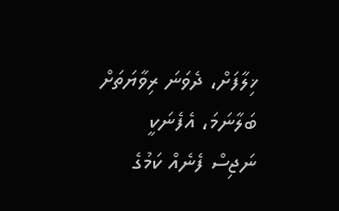ޚިލާފަށް، ދެވަނަ ރިވާޔަތަށް ބަލާނަމަ، އެފެނަކީ ނަޖިސް ފެނެއް ކަމުގެ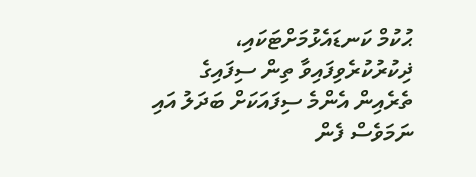ޙުކުމް ކަނޑައެޅުމަށްޓަކައި، ޛިކުރުކުރެވިފައިވާ ތިން ސިފައިގެ ތެރެއިން އެންމެ ސިފައަކަށް ބަދަލު އައި ނަމަވެސް ފެން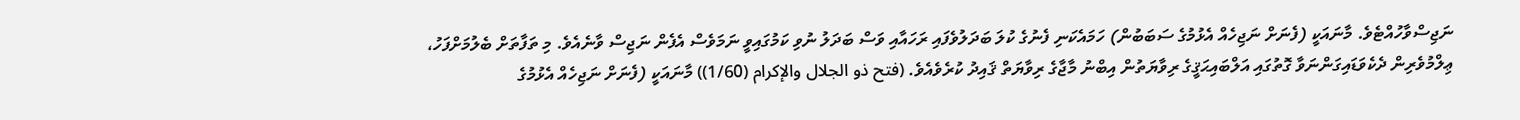ނަޖިސްވާހުއްޓެވެ. މާނައަކީ (ފެނަށް ނަޖިހެއް އެޅުމުގެ ސަބަބުން) ހަމައެކަނި ފެނުގެ ކުލަ ބަދަލުވެފައި ރަހައާއި ވަސް ބަދަލު ނުވި ކަމުގައިވީ ނަމަވެސް އެފެން ނަޖިސް ވާނެއެވެ. މި ތަފާތަށް ބެލުމަށްފަހު، ޢިލްމުވެރިން ދެކެވަޑައިގަންނަވާ ގޮތުގައި އަލްބައިޙަޤީގެ ރިވާޔަތުން އިބްނު މާޖާގެ ރިވާޔަތް ޤައިދު ކުރެވެއެވެ. (فتح ذو الجلال والإكرام (1/60)) މާނައަކީ (ފެނަށް ނަޖިހެއް އެޅުމުގެ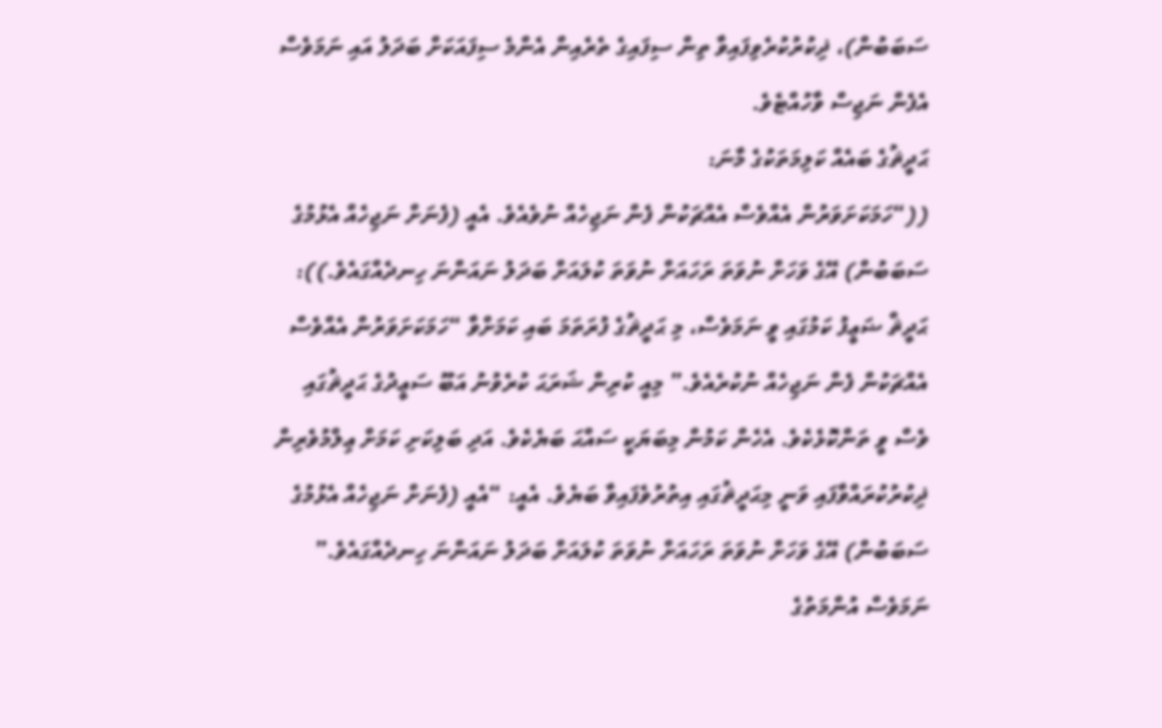ސަބަބުން)، ޛިކުރުކުރެވިފައިވާ ތިން ސިފައިގެ ތެރެއިން އެންމެ ސިފައަކަށް ބަދަލު އައި ނަމަވެސް އެފެން ނަޖިސް ވާހުއްޓެވެ.
ޙަދީޘުގެ ބައެއް ކަލިމަތަކުގެ މާނަ:
((“ހަމަކަށަވަރުން އެއްވެސް އެއްޗަކުން ފެން ނަޖިހެއް ނުވެއެވެ. އެއީ (ފެނަށް ނަޖިހެއް އެޅުމުގެ ސަބަބުން) އޭގެ ވަހަށް ނުވަތަ ރަހައަށް ނުވަތަ ކުލައަށް ބަދަލު ނައަންނަ ހިނދެއްގައެވެ.)): ޙަދީޘް ޟަޢީފު ކަމުގައި ވީ ނަމަވެސް، މި ޙަދީޘުގެ ފުރަތަމަ ބައި ކަމަށްވާ “ހަމަކަށަވަރުން އެއްވެސް އެއްޗަކުން ފެން ނަޖިހެއް ނުކުރެއެވެ.” މިއީ ކުރިން ޝަރަޙަ ކުރެވުނު އަބޫ ސަޢީދުގެ ޙަދީޘުގައި ވެސް ވީ ތަންކޮޅެކެވެ. އެހެން ކަމުން މިބަޔަކީ ސައްޙަ ބަޔެކެވެ. އަދި ބަލިކަށި ކަމަށް ޢިލްމުވެރިން ޛިކުރުކުރައްވާފައި ވަނީ މިޙަދީޘުގައި އިތުރުވެފައިވާ ބަޔެވެ. އެއީ: “އެއީ (ފެނަށް ނަޖިހެއް އެޅުމުގެ ސަބަބުން) އޭގެ ވަހަށް ނުވަތަ ރަހައަށް ނުވަތަ ކުލައަށް ބަދަލު ނައަންނަ ހިނދެއްގައެވެ.”
ނަމަވެސް އުންމަތުގެ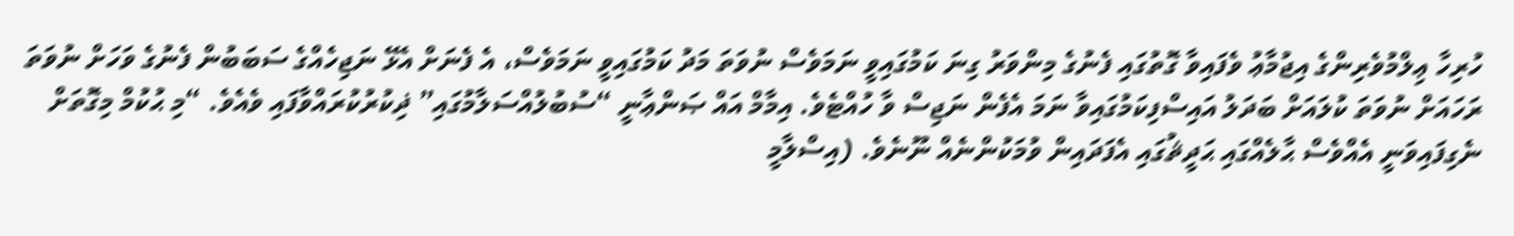ހުރިހާ ޢިލްމުވެރިންގެ އިޖުމާޢު ވެފައިވާ ގޮތުގައި ފެނުގެ މިންވަރު ގިނަ ކަމުގައިވީ ނަމަވެސް ނުވަތަ މަދު ކަމުގައިވީ ނަމަވެސް، އެ ފެނަށް އެޅޭ ނަޖިހެއްގެ ސަބަބުން ފެނުގެ ވަހަށް ނުވަތަ ރަހައަށް ނުވަތަ ކުލައަށް ބަދަލު އައިސްފިކަމުގައިވާ ނަމަ އެފެން ނަޖިސް ވާ ހުއްޓެވެ. އިމާމް އައް ޞަންޢާނީ “ސުބުލުއްސަލާމުގައި” ޛިކުރުކުރައްވާފައި ވެއެވެ. “މި ޙުކުމް މިގޮތަށް ނެގިފައިވަނީ އެއްވެސް ޙާލެއްގައި ޙަދީޘުގައި އެފަދައިން ވުމަކުންނެއް ނޫނެވެ. (އިސްލާމީ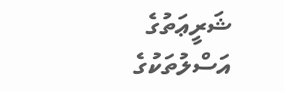ޝަރީޢަތުގެ އަސްލުތަކުގެ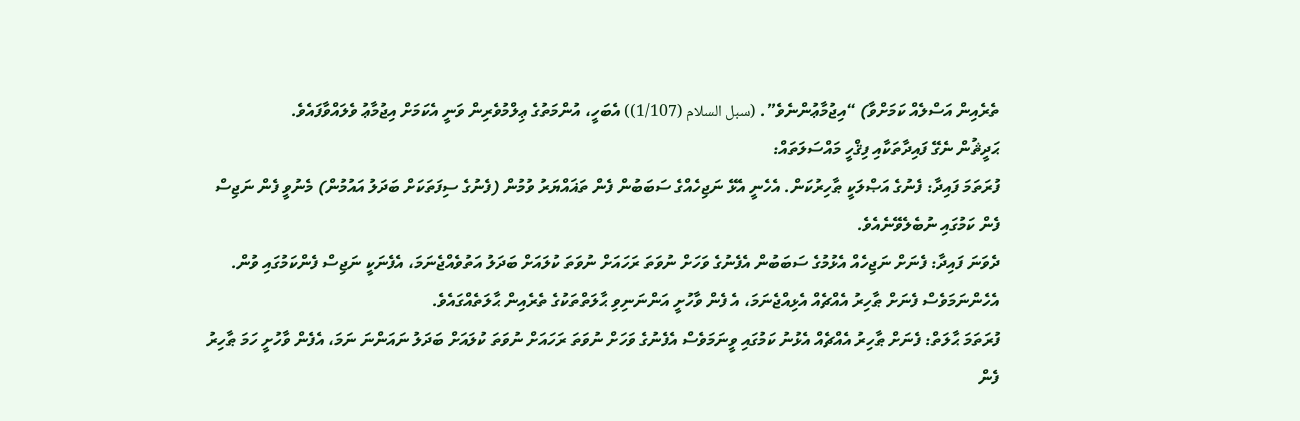ތެރެއިން އަސްލެއް ކަމަށްވާ) “އިޖުމާޢުންނެވެ”. (سبل السلام (1/107)) އެބަހީ، އުންމަތުގެ ޢިލްމުވެރިން ވަނީ އެކަމަށް އިޖުމާޢު ވެލައްވާފައެވެ.
ޙަދީޘުން ނެގޭ ފައިދާތަކާއި ފިޤްހީ މައްސަލަތައް:
ފުރަތަމަ ފައިދާ: ފެނުގެ އަޞްލަކީ ޠާހިރުކަން. އެހެނީ އެޅޭ ނަޖިހެއްގެ ސަބަބުން ފެން ތަޣައްޔަރު ވުމުން (ފެނުގެ ސިފަތަކަށް ބަދަލު އައުމުން) މެނުވީ ފެން ނަޖިސް ފެން ކަމުގައި ނުބެލެވޭނެއެވެ.
ދެވަނަ ފައިދާ: ފެނަށް ނަޖިހެއް އެޅުމުގެ ސަބަބުން އެފެނުގެ ވަހަށް ނުވަތަ ރަހައަށް ނުވަތަ ކުލައަށް ބަދަލު އަތުވެއްޖެނަމަ، އެފެނަކީ ނަޖިސް ފެންކަމުގައި ވުން. އެހެންނަމަވެސް ފެނަށް ޠާހިރު އެއްޗެއް އެޅިއްޖެނަމަ، އެ ފެން ވާހުށީ އަންނަނިވި ޙާލަތްތަކުގެ ތެރެއިން ޙާލަތެއްގައެވެ.
ފުރަތަމަ ޙާލަތް: ފެނަށް ޠާހިރު އެއްޗެއް އެޅުނު ކަމުގައި ވީނަމަވެސް އެފެނުގެ ވަހަށް ނުވަތަ ރަހައަށް ނުވަތަ ކުލައަށް ބަދަލު ނައަންނަ ނަމަ، އެފެން ވާހުށީ ހަމަ ޠާހިރު ފެން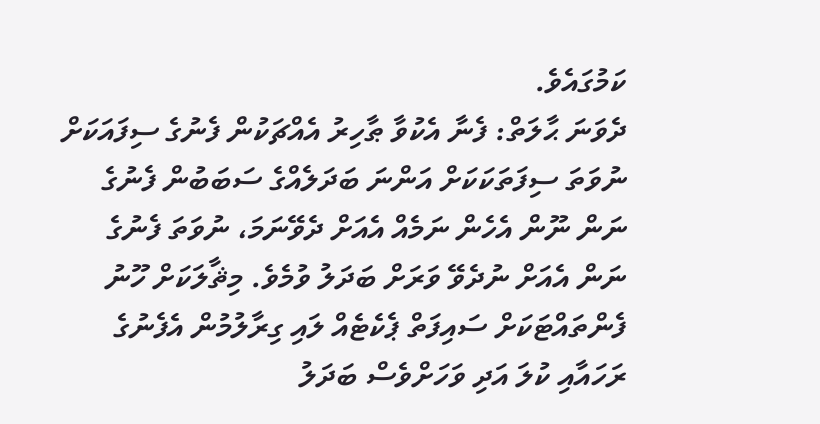ކަމުގައެވެ.
ދެވަނަ ޙާލަތް: ފެނާ އެކުވާ ޠާހިރު އެއްޗަކުން ފެނުގެ ސިފައަކަށް ނުވަތަ ސިފަތަކަކަށް އަންނަ ބަދަލެއްގެ ސަބަބުން ފެނުގެ ނަން ނޫން އެހެން ނަމެއް އެއަށް ދެވޭނަމަ، ނުވަތަ ފެނުގެ ނަން އެއަށް ނުދެވޭ ވަރަށް ބަދަލު ވުމެވެ. މިޘާލަކަށް ހޫނު ފެންތައްޓަކަށް ސައިފަތް ޕެކެޓެއް ލައި ގިރާލުމުން އެފެނުގެ ރަހައާއި ކުލަ އަދި ވަހަށްވެސް ބަދަލު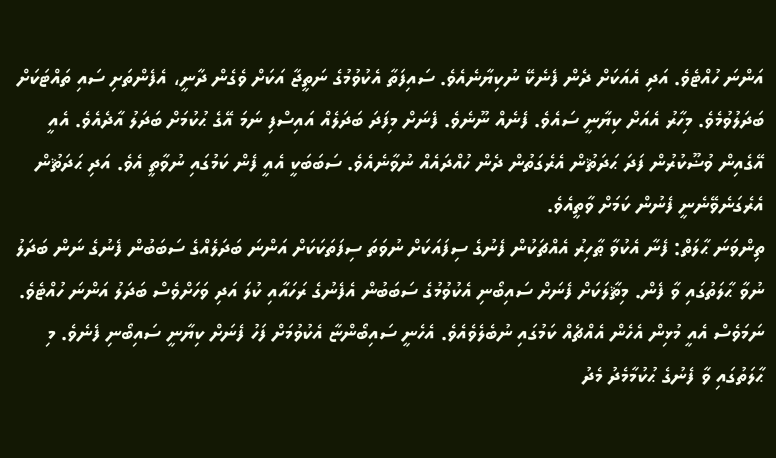އަންނަ ހުއްޓެވެ. އަދި އެއަކަށް ދެން ފެނެކޭ ނުކިޔާނެއެވެ. ސައިފަތާ އެކުވުމުގެ ނަތީޖާ އަކަށް ވެގެން ދާނީ، އެފެންތަށި ސައި ތައްޓަކަށް ބަދަލުވުމެވެ. މިހާރު އެއަށް ކިޔާނީ ސައެވެ. ފެނެއް ނޫނެވެ. ފެނަށް މިފަދަ ބަދަލެއް އައިސްފި ނަމަ އޭގެ ޙުކުމަށް ބަދަލު އާދެއެވެ. އެއީ އޭގެއިން ވުޟޫކުރުން ފަދަ ޙަދަޘުން އެރެގަތުން ދެން ހުއްދައެއް ނުވާނެއެވެ. ސަބަބަކީ އެއީ ފެން ކަމުގައި ނުވާތީ އެވެ. އަދި ޙަދަޘުން އެރެގަނެވޭނެނީ ފެނުން ކަމަށް ވާތީއެވެ.
ތިންވަނަ ޙާލަތް: ފެނާ އެކުވާ ޠާހިރު އެއްޗަކުން ފެނުގެ ސިފައަކަށް ނުވަތަ ސިފަތަކަކަށް އަންނަ ބަދަލެއްގެ ސަބަބުން ފެނުގެ ނަން ބަދަލު ނުވާ ޙާލަތުގައި ވާ ފެން. މިޘާލަކަށް ފެނަށް ސައިބޯނި އެކުވުމުގެ ސަބަބުން އެފެނުގެ ރަހައާއި ކުލަ އަދި ވަހަށްވެސް ބަދަލު އަންނަ ހުއްޓެވެ. ނަމަވެސް އެއީ މުޅިން އެހެން އެއްޗެއް ކަމުގައި ނުބެލެވެއެވެ. އެހެނީ ސައިބޯންޏާ އެކުވުމަށް ފަހު ފެނަށް ކިޔާނީ ސައިބޯނި ފެނެވެ. މި ޙާލަތުގައި ވާ ފެނުގެ ޙުކުމާމެދު މެދު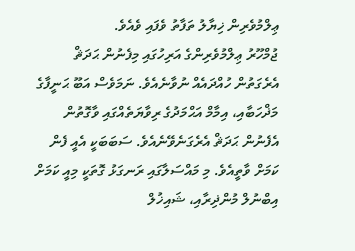ޢިލްމުވެރިން ޚިޔާލު ތަފާތު ވެފައި ވެއެވެ.
ޖުމްހޫރު ޢިލްމުވެރިންގެ އަރިހުގައި މިފެނުން ޙަދަޘް އެރެގަތުން ހުއްދައެއް ނުވާނެއެވެ. ނަމަވެސް އަބޫ ޙަނީފާގެ މަޛްހަބާއި، އިމާމް އަޙްމަދުގެ ރިވާޔަތެއްގައި ވާގޮތުން އެފެނުން ޙަދަޘް އެރެގަނެވޭނެއެވެ. ސަބަބަކީ އެއީ ފެން ކަމަށް ވާތީއެވެ. މި މައްސަލާގައި ރަނގަޅު ގޮތަކީ މިއީ ކަމަށް އިބްނުލް މުންޛިރާއި، ޝައިޚުލް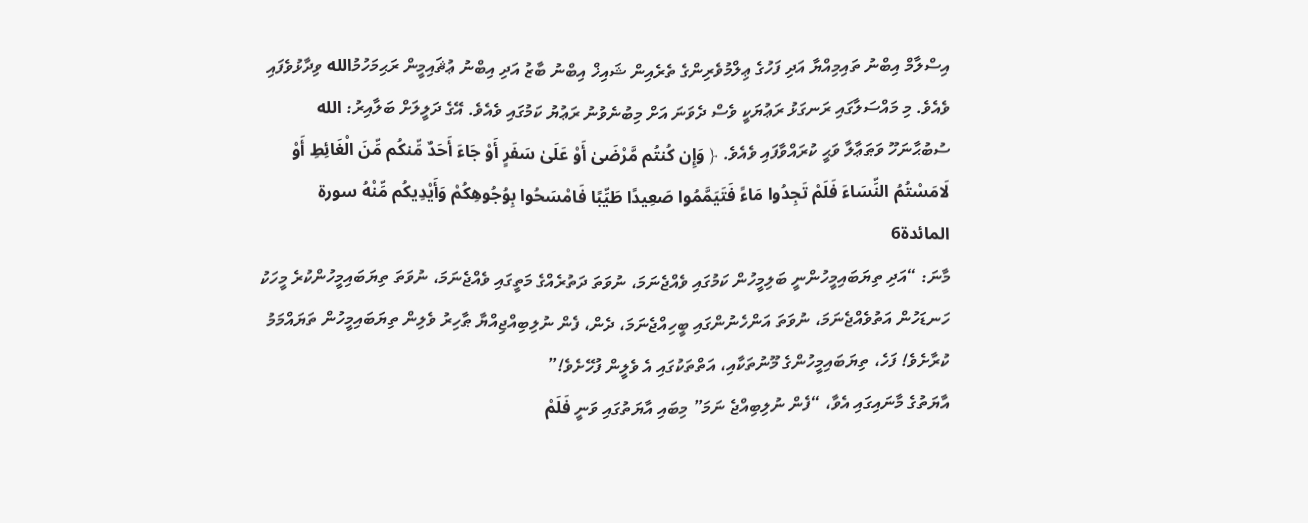އިސްލާމް އިބްނު ތައިމިއްޔާ އަދި ފަހުގެ ޢިލްމުވެރިންގެ ތެރެއިން ޝައިޚް އިބްނު ބާޒު އަދި އިބްނު ޢުޘައިމީން ރަޙިމަހުމުالله ވިދާޅުވެފައި ވެއެވެ. މި މައްސަލާގައި ރަނގަޅު ރަޢުޔަކީ ވެސް ދެވަނަ އަށް މިބުނެވުނު ރަޢުޔު ކަމުގައި ވެއެވެ. އޭގެ ދަލީލަށް ބަލާއިރު: الله ސުބުޙާނަހޫ ވަޠަޢާލާ ވަޙީ ކުރައްވާފައި ވެއެވެ. ﴿ وَإِن كُنتُم مَّرْضَىٰ أَوْ عَلَىٰ سَفَرٍ أَوْ جَاءَ أَحَدٌ مِّنكُم مِّنَ الْغَائِطِ أَوْ لَامَسْتُمُ النِّسَاءَ فَلَمْ تَجِدُوا مَاءً فَتَيَمَّمُوا صَعِيدًا طَيِّبًا فَامْسَحُوا بِوُجُوهِكُمْ وَأَيْدِيكُم مِّنْهُ سورة المائدة6
މާނަ: “އަދި ތިޔަބައިމީހުންނީ ބަލިމީހުން ކަމުގައި ވެއްޖެނަމަ، ނުވަތަ ދަތުރެއްގެ މަތީގައި ވެއްޖެނަމަ، ނުވަތަ ތިޔަބައިމީހުންކުރެ މީހަކު ހަނޑަހުން އަތުވެއްޖެނަމަ، ނުވަތަ އަންހެނުންގައި ބީހިއްޖެނަމަ، ދެން، ފެން ނުލިބިއްޖިއްޔާ ޠާހިރު ވެލިން ތިޔަބައިމީހުން ތަޔައްމަމު ކުރާށެވެ! ފަހެ، ތިޔަބައިމީހުންގެ މޫނުތަކާއި، އަތްތަކުގައި އެ ވެލީން ފުހޭށެވެ!”
އާޔަތުގެ މާނައިގައި އެވާ، “ފެން ނުލިބިއްޖެ ނަމަ” މިބައި އާޔަތުގައި ވަނީ فَلَمْ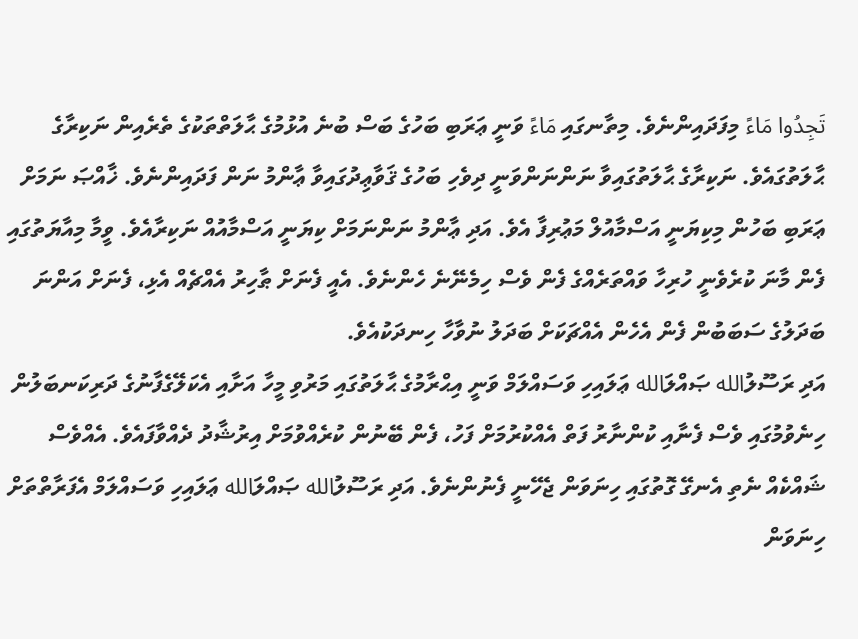تَجِدُوا مَاءً މިފަދައިންނެވެ. މިތާނގައި مَاءً ވަނީ ޢަރަބި ބަހުގެ ބަސް ބުނެ އުޅުމުގެ ޙާލަތްތަކުގެ ތެރެއިން ނަކިރާގެ ޙާލަތުގައެވެ. ނަކިރާގެ ޙާލަތުގައިވާ ނަންނަންވަނީ ދިވެހި ބަހުގެ ޤަވާޢިދުގައިވާ ޢާންމު ނަން ފަދައިންނެވެ. ޚާއްޞަ ނަމަށް ޢަރަބި ބަހުން މިކިޔަނީ އަސްމާއުލް މަޢުރިފާ އެވެ. އަދި ޢާންމު ނަންނަމަށް ކިޔަނީ އަސްމާއުއް ނަކިރާއެވެ. ވީމާ މިއާޔަތުގައި ފެން މާނަ ކުރެވެނީ ހުރިހާ ވައްތަރެއްގެ ފެން ވެސް ހިމެނޭނެ ހެންނެވެ. އެއީ ފެނަށް ޠާހިރު އެއްޗެއް އެޅި، ފެނަށް އަންނަ ބަދަލުގެ ސަބަބުން ފެން އެހެން އެއްޗަކަށް ބަދަލު ނުވާހާ ހިނދަކުއެވެ.
އަދި ރަސޫލުالله ޞައްލަالله ޢަލައިހި ވަސައްލަމް ވަނީ އިޙްރާމުގެ ޙާލަތުގައި މަރުވި މީހާ އަށާއި އެކަލޭގެފާނުގެ ދަރިކަނބަލުން ހިނެވުމުގައި ވެސް ފެނާއި ކުންނާރު ފަތް އެއްކުރުމަށް ފަހު، ފެން ބޭނުން ކުރެއްވުމަށް އިރުޝާދު ދެއްވާފައެވެ. އެއްވެސް ޝައްކެއް ނެތި އެނގޭ ގޮތުގައި ހިނަވަން ޖެހޭނީ ފެނުންނެވެ. އަދި ރަސޫލުالله ޞައްލަالله ޢަލައިހި ވަސައްލަމް އެފަރާތްތަށް ހިނަވަން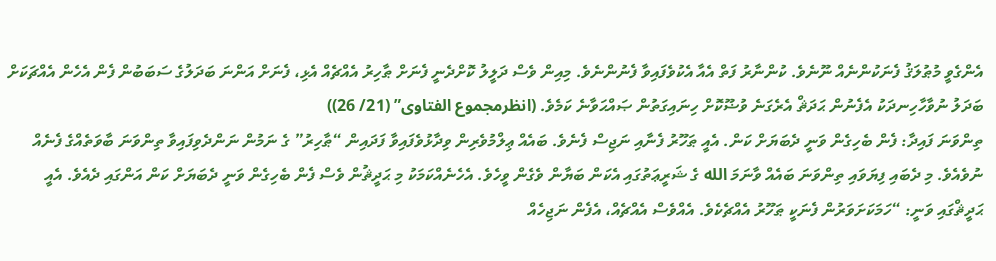އެންގެވީ މުޠުލަޤު ފެނަކުންނެއް ނޫނެވެ. ކުންނާރު ފަތް އެއާ އެކުވެފައިވާ ފެނުންނެވެ. މިއިން ވެސް ދަލީލު ކޮށްދެނީ ފެނަށް ޠާހިރު އެއްޗެއް އެޅި، ފެނަށް އަންނަ ބަދަލުގެ ސަބަބުން ފެން އެހެން އެއްޗަކަށް ބަދަލު ނުވާހާހިނދަކު އެފެނުން ޙަދަޘް އެރެގަނެ ވުޟޫކޮށް ހިނައިގަތުން ޞައްޙަވާނެ ކަމެވެ. (انظرمجموع الفتاوى” (21/ 26))
ތިންވަނަ ފައިދާ: ފެން ބެހިގެން ވަނީ ދެބަޔަށް ކަން. އެއީ ޠަހޫރު ފެނާއި ނަޖިސް ފެނެވެ. ބައެއް ޢިލްމުވެރިން ވިދާޅުވެފައިވާ ފަދައިން “ޠާހިރު” ގެ ނަމުން ނަންދެވިފައިވާ ތިންވަނަ ބާވަތެއްގެ ފެނެއް ނުވެއެވެ. މި ދެބައި ފިޔަވައި ތިންވަނަ ބައެއް ވާނަމަ الله ގެ ޝަރީޢަތުގައި އެކަން ބަޔާން ވެގެން ވީހެވެ. އެހެނެއްކަމަކު މި ޙަދީޘުން ވެސް ފެން ބެހިގެން ވަނީ ދެބަޔަށް ކަން އަންގައި ދެއެވެ. އެއީ ޙަދީޘްގައި ވަނީ: “ހަމަކަށަވަރުން ފެނަކީ ޠަހޫރު އެއްޗެކެވެ. އެއްވެސް އެއްޗެއް، އެފެން ނަޖިހެއް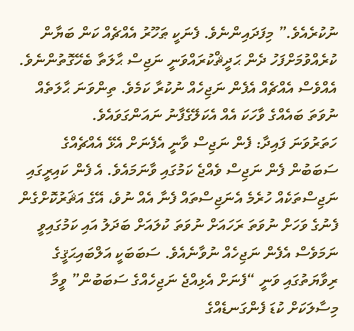ނުކުރެއެވެ.” މިފަދައިންނެވެ. ފެނަކީ ޠަހޫރު އެއްޗެއް ކަން ބަޔާން ކުރެއްވުމަށްފަހު ދެން ޙަދީޘްކުރައްވަނީ ނަޖިސް ޙާލަތާ ބެހޭގޮތުންނެވެ. އެއްވެސް އެއްޗެއް އެފެން ނަޖިހެއް ނުކުރާ ކަމެވެ. ތިންވަނަ ޙާލަތެއް ނުވަތަ ބައެއްގެ ވާހަކަ އެއް އެކަލޭގެފާނު ނައަންގަވައެވެ.
ހަތަރުވަނަ ފައިދާ: ފެން ނަޖިސް ވާނީ އެފެނަށް އެޅޭ އެއްޗެއްގެ ސަބަބުން ފެން ނަޖިސް ވެއްޖެ ކަމުގައި ވާނަމައެވެ. އެ ފެން ކައިރީގައި ނަޖިސްތަކެއް ހުރެމެ އެނަޖިސްތައް ފެނާ އެއް ނުވެ، އޭގެ އަޘަރުކޮށްގެން ފެނުގެ ވަހަށް ނުވަތަ ރަހައަށް ނުވަތަ ކުލައަށް ބަދަލު އައި ކަމުގައިވީ ނަމަވެސް އެފެން ނަޖިހެއް ނުވާނެއެވެ. ސަބަބަކީ އަލްބައިޙަޤީގެ ރިވާޔަތުގައި ވަނީ “ފެނަށް އެޅިއްޖެ ނަޖިހެއްގެ ސަބަބުން” ވީމާ މިސާލަކަށް ކުޑަ ފެންގަނޑެއްގެ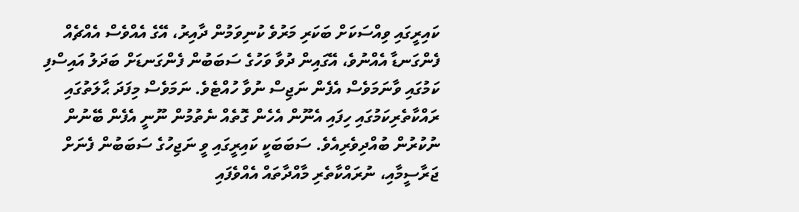ކައިރީގައި ވިއްސަކަށް ބަކަރި މަރުވެ ކުނިވަމުން ދާއިރު، އޭގެ އެއްވެސް އެއްޗެއް ފެންގަނޑާ އެއްނުވެ، އޭގައިން ދުވާ ވަހުގެ ސަބަބުން ފެންގަނޑަށް ބަދަލު އައިސްފި ކަމުގައި ވާނަމަވެސް އެފެން ނަޖިސް ނުވާ ހުއްޓެވެ. ނަމަވެސް މިފަދަ ޙާލަތުގައި ރައްކާތެރިކަމުގައި ހިފައި އެނޫން އެހެން ގޮތެއް ނެތުމުން ނޫނީ އެފެން ބޭނުން ނުކުރުން ބުއްދިވެރިއެވެ. ސަބަބަކީ ކައިރީގައި ވީ ނަޖިހުގެ ސަބަބުން ފެނަށް ޖަރާސީމާއި، ނުރައްކާތެރި މާއްދާތައް އެއްވެފައި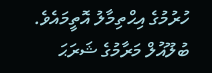ހުރުމުގެ އިޙްތިމާލު އޮތީމައެވެ.
ބުލޫޣުލް މަރާމުގެ ޝަރަޙަ